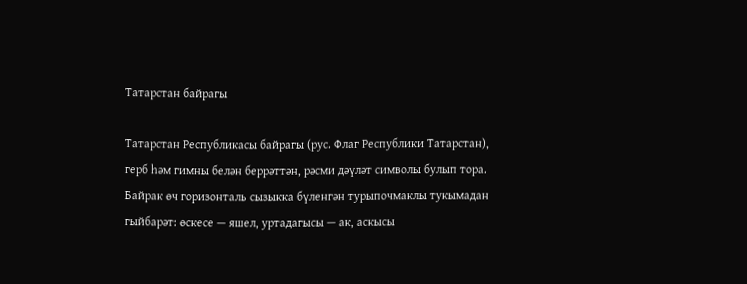Татарстан байрагы

Татарстан Республикасы байрагы (рус. Флаг Республики Татарстан), герб һәм гимны белән беррәттән, рәсми дәүләт символы булып тора. Байрак өч горизонталь сызыкка бүленгән турыпочмаклы тукымадан гыйбарәт: өскесе — яшел, уртадагысы — ак, аскысы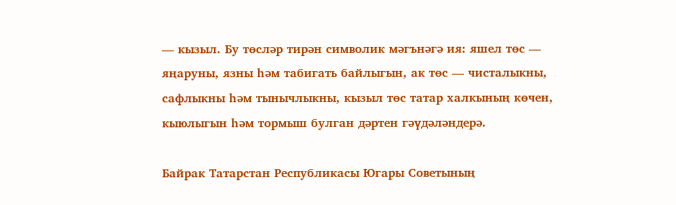— кызыл. Бу төсләр тирән символик мәгънәгә ия: яшел төс — яңаруны, язны һәм табигать байлыгын, ак төс — чисталыкны, сафлыкны һәм тынычлыкны, кызыл төс татар халкының көчен, кыюлыгын һәм тормыш булган дәртен гәүдәләндерә.

Байрак Татарстан Республикасы Югары Советының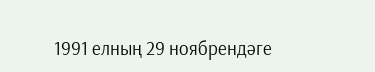1991 елның 29 ноябрендәге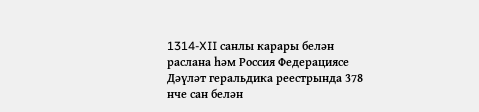1314-XII санлы карары белән раслана һәм Россия Федерациясе Дәүләт геральдика реестрында 378 нче сан белән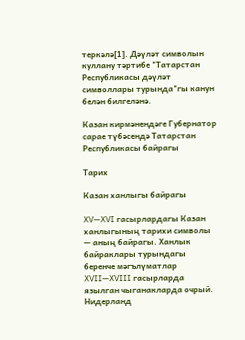теркәлә[1]. Дәүләт символын куллану тәртибе "Татарстан Республикасы дәүләт символлары турында"гы канун белән билгеләнә.

Казан кирмәнендәге Губернатор сарае түбәсендә Татарстан Республикасы байрагы

Тарих

Казан ханлыгы байрагы

XV—XVI гасырлардагы Казан ханлыгының тарихи символы — аның байрагы. Ханлык байраклары турындагы беренче мәгълүматлар XVII—XVIII гасырларда язылган чыганакларда очрый. Нидерланд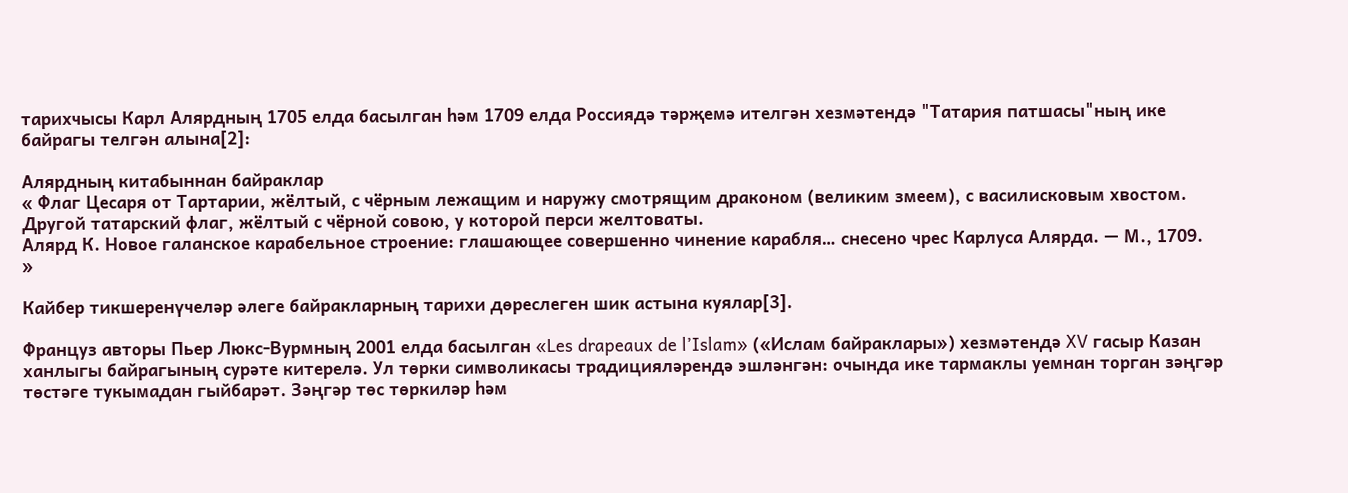тарихчысы Карл Алярдның 1705 елда басылган һәм 1709 елда Россиядә тәрҗемә ителгән хезмәтендә "Татария патшасы"ның ике байрагы телгән алына[2]:

Алярдның китабыннан байраклар
« Флаг Цесаря от Тартарии, жёлтый, с чёрным лежащим и наружу смотрящим драконом (великим змеем), с василисковым хвостом. Другой татарский флаг, жёлтый с чёрной совою, у которой перси желтоваты.
Алярд К. Новое галанское карабельное строение: глашающее совершенно чинение карабля… снесено чрес Карлуса Алярда. — М., 1709.
»

Кайбер тикшеренүчеләр әлеге байракларның тарихи дөреслеген шик астына куялар[3].

Француз авторы Пьер Люкс-Вурмның 2001 елда басылган «Les drapeaux de l’Islam» («Ислам байраклары») хезмәтендә XV гасыр Казан ханлыгы байрагының сурәте китерелә. Ул төрки символикасы традицияләрендә эшләнгән: очында ике тармаклы уемнан торган зәңгәр төстәге тукымадан гыйбарәт. Зәңгәр төс төркиләр һәм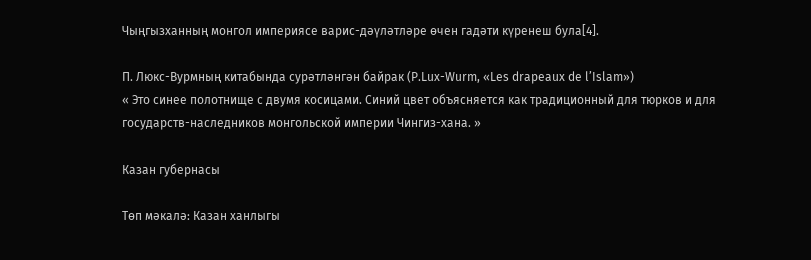Чыңгызханның монгол империясе варис-дәүләтләре өчен гадәти күренеш була[4].

П. Люкс-Вурмның китабында сурәтләнгән байрак (P.Lux-Wurm, «Les drapeaux de l’Islam»)
« Это синее полотнище с двумя косицами. Синий цвет объясняется как традиционный для тюрков и для государств-наследников монгольской империи Чингиз-хана. »

Казан губернасы

Төп мәкалә: Казан ханлыгы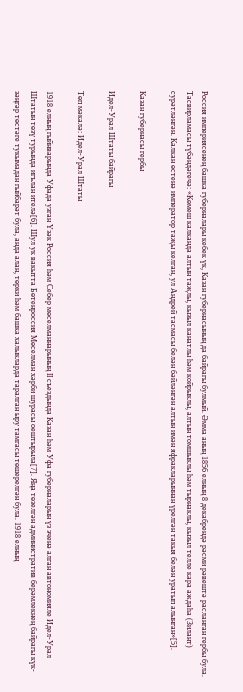Россия империясенең башка губерналары кебек үк, Казан губернасының да байрагы булмый. Әмма аның 1856 елның 8 декабрендә рәсми рәвештә расланган гербы була. Тасвирламасы түбәндәгечә: «Көмеш калканда алтын таҗлы, кызыл канатлы һәм койрыклы, алтын томшыклы һәм тырнаклы, кызыл телле кара аждаһа (Зилант) сурәтләнгән. Калкан өстенә император таҗы келган, ул Андрей тасмасы белән бәйләнгән алтын имән яфракларыннан үрелгән такыя белән уратып алынган»[5].

Казан губернасы гербы

Идел-Урал Штаты байрагы

Төп мәкалә: Идел-Урал Штаты

1918 елның гыйнварында Уфада узган Үзәк Россия һәм Себер мөселманнарының II съездында Казан һәм Уфа губерналарын үз эченә алган автономияле Идел-Урал Штатын төзү турында игълан ителә[6]. Шул ук вакытта Бөтенроссия Мөселман хәрби шурасы оештырыла[7]. Яңа төзелгән административ берәмлекнең байрагы күк-зәңгәр төстәге тукымадан гыйбарәт була, анда алан, төрки һәм башка халыкларда таралган ыру тамгасы төшерелгән була. 1918 елның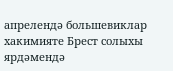апрелендә большевиклар хакимияте Брест солыхы ярдәмендә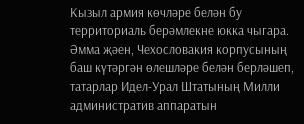Кызыл армия көчләре белән бу территориаль берәмлекне юкка чыгара. Әмма җәен, Чехословакия корпусының баш күтәргән өлешләре белән берләшеп, татарлар Идел-Урал Штатының Милли административ аппаратын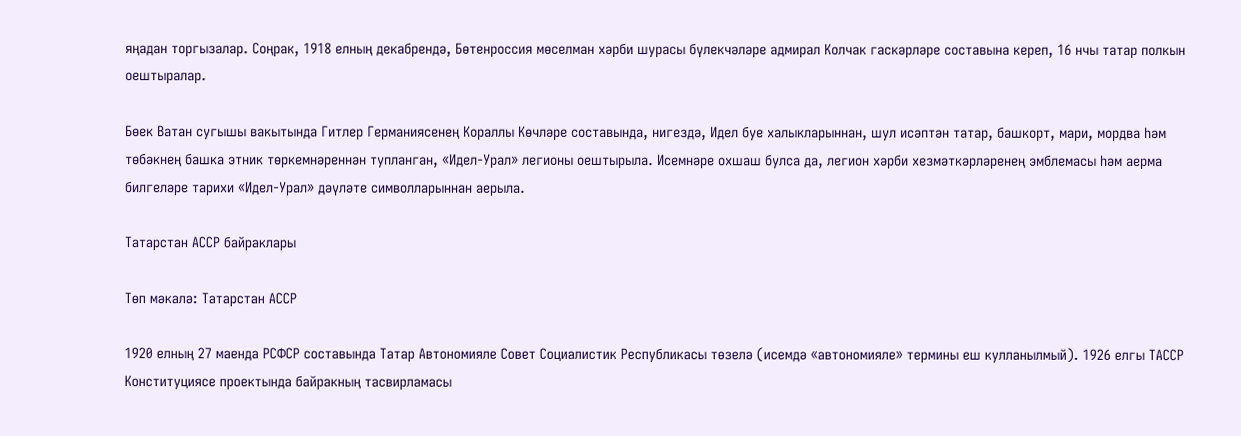яңадан торгызалар. Соңрак, 1918 елның декабрендә, Бөтенроссия мөселман хәрби шурасы бүлекчәләре адмирал Колчак гаскәрләре составына кереп, 16 нчы татар полкын оештыралар.

Бөек Ватан сугышы вакытында Гитлер Германиясенең Кораллы Көчләре составында, нигездә, Идел буе халыкларыннан, шул исәптән татар, башкорт, мари, мордва һәм төбәкнең башка этник төркемнәреннән тупланган, «Идел-Урал» легионы оештырыла. Исемнәре охшаш булса да, легион хәрби хезмәткәрләренең эмблемасы һәм аерма билгеләре тарихи «Идел-Урал» дәүләте символларыннан аерыла.

Татарстан АССР байраклары

Төп мәкалә: Татарстан АССР

1920 елның 27 маенда РСФСР составында Татар Автономияле Совет Социалистик Республикасы төзелә (исемдә «автономияле» термины еш кулланылмый). 1926 елгы ТАССР Конституциясе проектында байракның тасвирламасы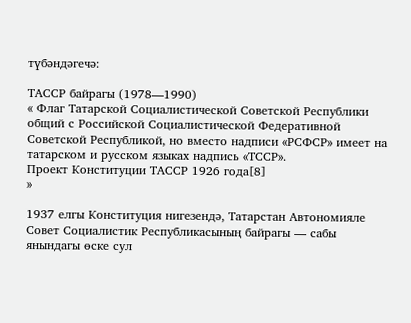түбәндәгечә:

ТАССР байрагы (1978—1990)
« Флаг Татарской Социалистической Советской Республики общий с Российской Социалистической Федеративной Советской Республикой, но вместо надписи «РСФСР» имеет на татарском и русском языках надпись «ТССР».
Проект Конституции ТАССР 1926 года[8]
»

1937 елгы Конституция нигезендә, Татарстан Автономияле Совет Социалистик Республикасының байрагы — сабы янындагы өске сул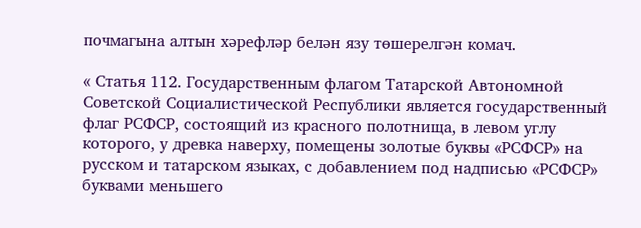почмагына алтын хәрефләр белән язу төшерелгән комач.

« Статья 112. Государственным флагом Татарской Автономной Советской Социалистической Республики является государственный флаг РСФСР, состоящий из красного полотнища, в левом углу которого, у древка наверху, помещены золотые буквы «РСФСР» на русском и татарском языках, с добавлением под надписью «РСФСР» буквами меньшего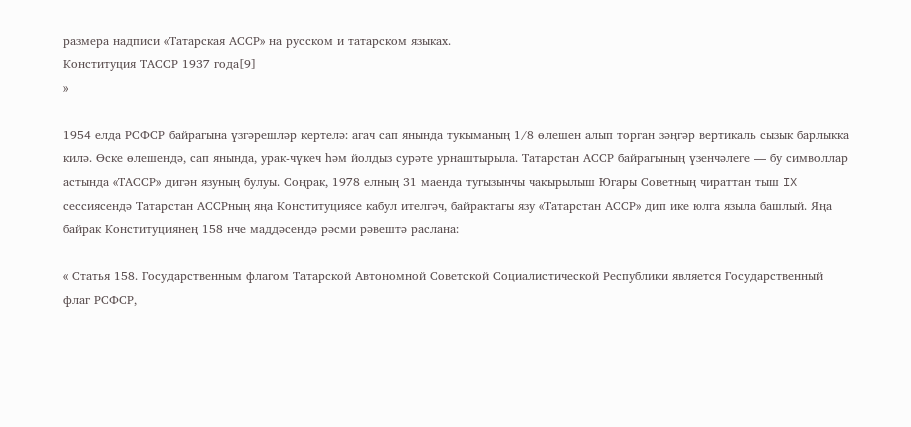размера надписи «Татарская АССР» на русском и татарском языках.
Конституция ТАССР 1937 года[9]
»

1954 елда РСФСР байрагына үзгәрешләр кертелә: агач сап янында тукыманың 1/8 өлешен алып торган зәңгәр вертикаль сызык барлыкка килә. Өске өлешендә, сап янында, урак-чүкеч һәм йолдыз сурәте урнаштырыла. Татарстан АССР байрагының үзенчәлеге — бу символлар астында «ТАССР» дигән язуның булуы. Соңрак, 1978 елның 31 маенда тугызынчы чакырылыш Югары Советның чираттан тыш IX сессиясендә Татарстан АССРның яңа Конституциясе кабул ителгәч, байрактагы язу «Татарстан АССР» дип ике юлга языла башлый. Яңа байрак Конституциянең 158 нче маддәсендә рәсми рәвештә раслана:

« Статья 158. Государственным флагом Татарской Автономной Советской Социалистической Республики является Государственный флаг РСФСР,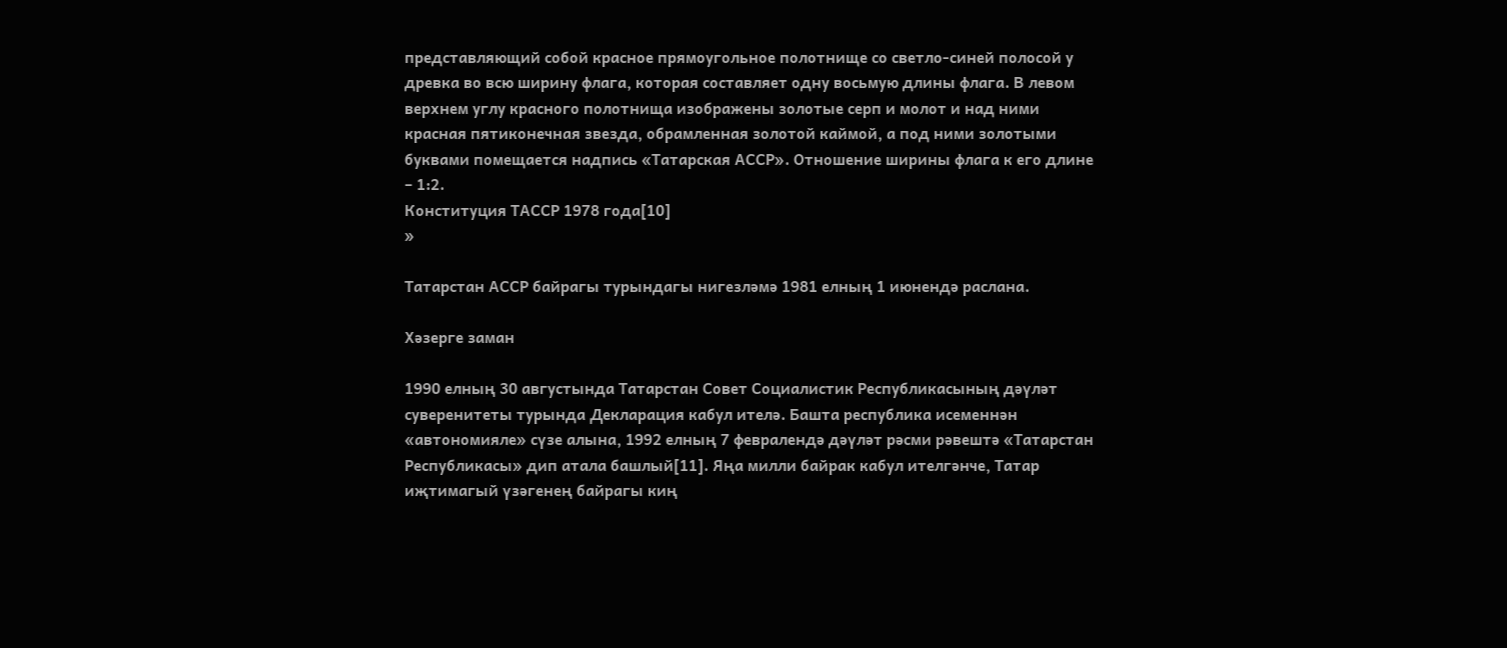представляющий собой красное прямоугольное полотнище со светло-синей полосой у древка во всю ширину флага, которая составляет одну восьмую длины флага. В левом верхнем углу красного полотнища изображены золотые серп и молот и над ними красная пятиконечная звезда, обрамленная золотой каймой, а под ними золотыми буквами помещается надпись «Татарская АССР». Отношение ширины флага к его длине – 1:2.
Конституция ТАССР 1978 года[10]
»

Татарстан АССР байрагы турындагы нигезләмә 1981 елның 1 июнендә раслана.

Хәзерге заман

1990 елның 30 августында Татарстан Совет Социалистик Республикасының дәүләт суверенитеты турында Декларация кабул ителә. Башта республика исеменнән «автономияле» сүзе алына, 1992 елның 7 февралендә дәүләт рәсми рәвештә «Татарстан Республикасы» дип атала башлый[11]. Яңа милли байрак кабул ителгәнче, Татар иҗтимагый үзәгенең байрагы киң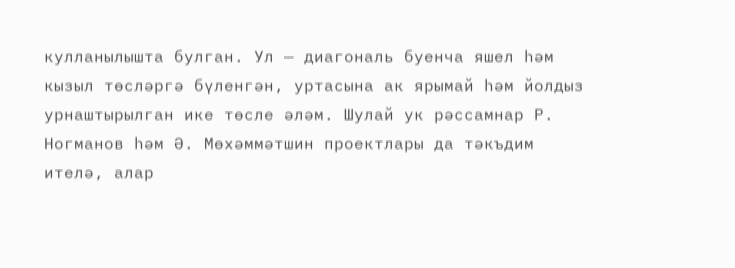кулланылышта булган. Ул — диагональ буенча яшел һәм кызыл төсләргә бүленгән, уртасына ак ярымай һәм йолдыз урнаштырылган ике төсле әләм. Шулай ук рәссамнар Р. Ногманов һәм Ә. Мөхәммәтшин проектлары да тәкъдим ителә, алар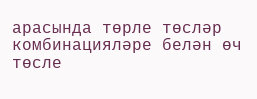арасында төрле төсләр комбинацияләре белән өч төсле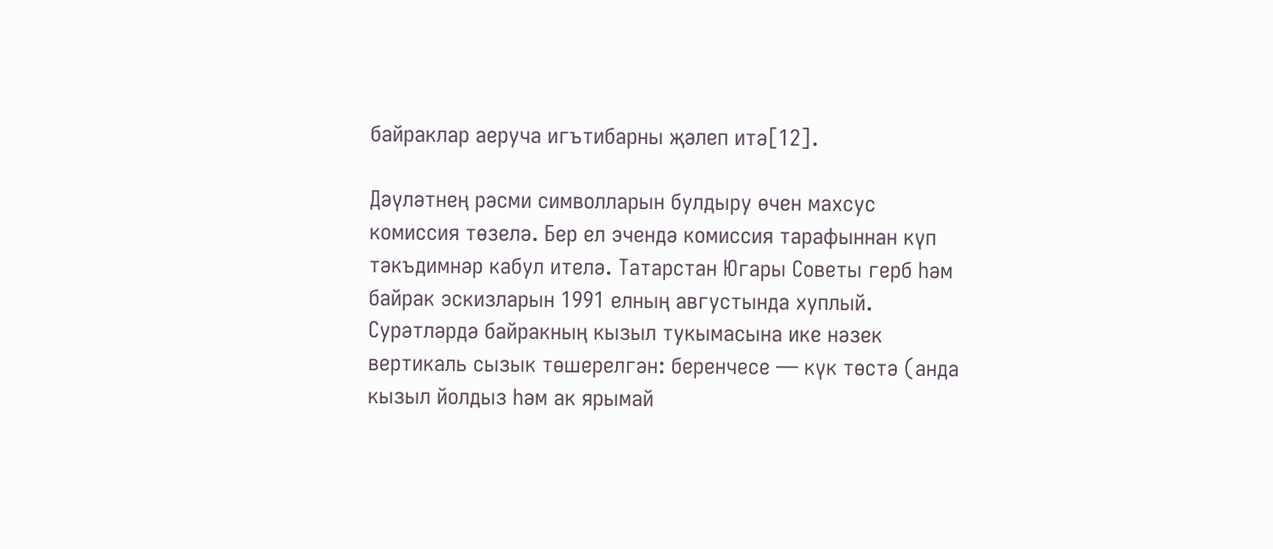байраклар аеруча игътибарны җәлеп итә[12].

Дәүләтнең рәсми символларын булдыру өчен махсус комиссия төзелә. Бер ел эчендә комиссия тарафыннан күп тәкъдимнәр кабул ителә. Татарстан Югары Советы герб һәм байрак эскизларын 1991 елның августында хуплый. Сурәтләрдә байракның кызыл тукымасына ике нәзек вертикаль сызык төшерелгән: беренчесе — күк төстә (анда кызыл йолдыз һәм ак ярымай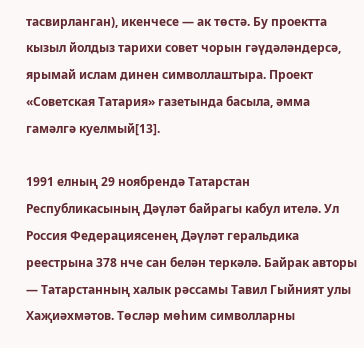тасвирланган), икенчесе — ак төстә. Бу проектта кызыл йолдыз тарихи совет чорын гәүдәләндерсә, ярымай ислам динен символлаштыра. Проект «Советская Татария» газетында басыла, әмма гамәлгә куелмый[13].

1991 елның 29 ноябрендә Татарстан Республикасының Дәүләт байрагы кабул ителә. Ул Россия Федерациясенең Дәүләт геральдика реестрына 378 нче сан белән теркәлә. Байрак авторы — Татарстанның халык рәссамы Тавил Гыйният улы Хаҗиәхмәтов. Төсләр мөһим символларны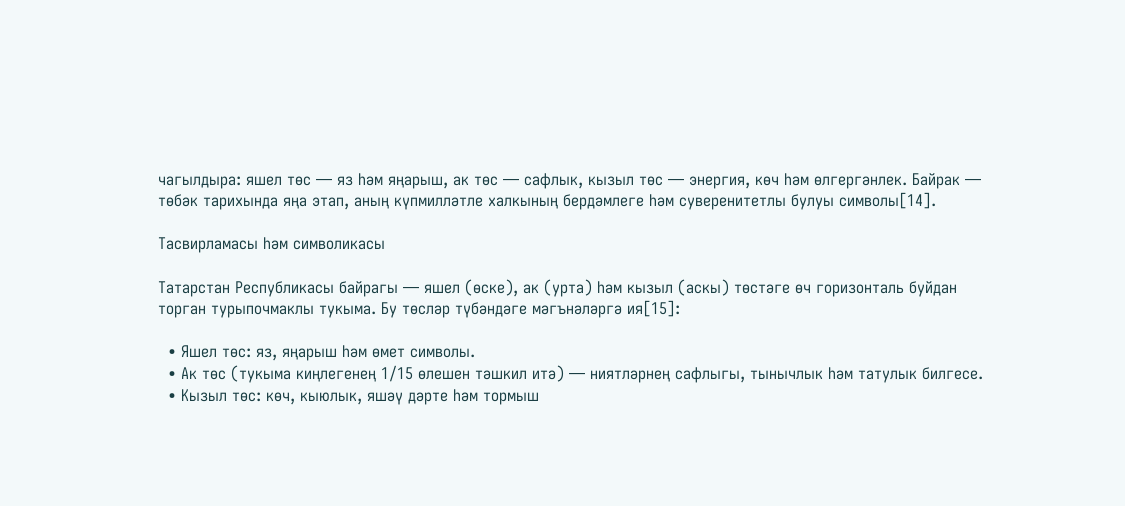чагылдыра: яшел төс — яз һәм яңарыш, ак төс — сафлык, кызыл төс — энергия, көч һәм өлгергәнлек. Байрак — төбәк тарихында яңа этап, аның күпмилләтле халкының бердәмлеге һәм суверенитетлы булуы символы[14].

Тасвирламасы һәм символикасы

Татарстан Республикасы байрагы — яшел (өске), ак (урта) һәм кызыл (аскы) төстәге өч горизонталь буйдан торган турыпочмаклы тукыма. Бу төсләр түбәндәге мәгънәләргә ия[15]:

  • Яшел төс: яз, яңарыш һәм өмет символы.
  • Ак төс (тукыма киңлегенең 1/15 өлешен тәшкил итә) — ниятләрнең сафлыгы, тынычлык һәм татулык билгесе.
  • Кызыл төс: көч, кыюлык, яшәү дәрте һәм тормыш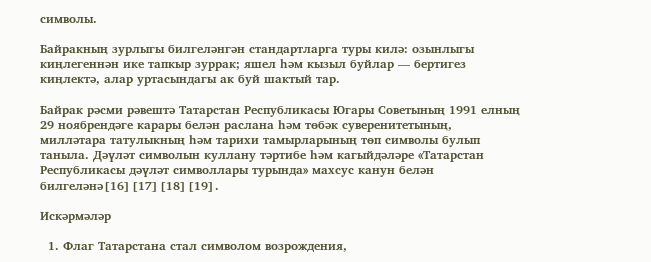символы.

Байракның зурлыгы билгеләнгән стандартларга туры килә: озынлыгы киңлегеннән ике тапкыр зуррак; яшел һәм кызыл буйлар — бертигез киңлектә, алар уртасындагы ак буй шактый тар.

Байрак рәсми рәвештә Татарстан Республикасы Югары Советының 1991 елның 29 ноябрендәге карары белән раслана һәм төбәк суверенитетының, милләтара татулыкның һәм тарихи тамырларының төп символы булып таныла. Дәүләт символын куллану тәртибе һәм кагыйдәләре «Татарстан Республикасы дәүләт символлары турында» махсус канун белән билгеләнә[16][17][18][19].

Искәрмәләр

  1. Флаг Татарстана стал символом возрождения,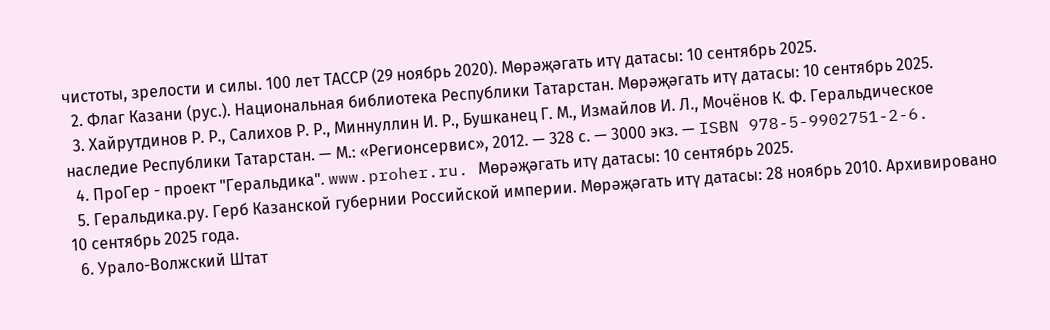чистоты, зрелости и силы. 100 лет ТАССР (29 ноябрь 2020). Мөрәҗәгать итү датасы: 10 сентябрь 2025.
  2. Флаг Казани (рус.). Национальная библиотека Республики Татарстан. Мөрәҗәгать итү датасы: 10 сентябрь 2025.
  3. Хайрутдинов Р. Р., Салихов Р. Р., Миннуллин И. Р., Бушканец Г. М., Измайлов И. Л., Мочёнов К. Ф. Геральдическое наследие Республики Татарстан. — М.: «Регионсервис», 2012. — 328 с. — 3000 экз. — ISBN 978-5-9902751-2-6.
  4. ПроГер - проект "Геральдика". www.proher.ru. Мөрәҗәгать итү датасы: 10 сентябрь 2025.
  5. Геральдика.ру. Герб Казанской губернии Российской империи. Мөрәҗәгать итү датасы: 28 ноябрь 2010. Архивировано 10 сентябрь 2025 года.
  6. Урало-Волжский Штат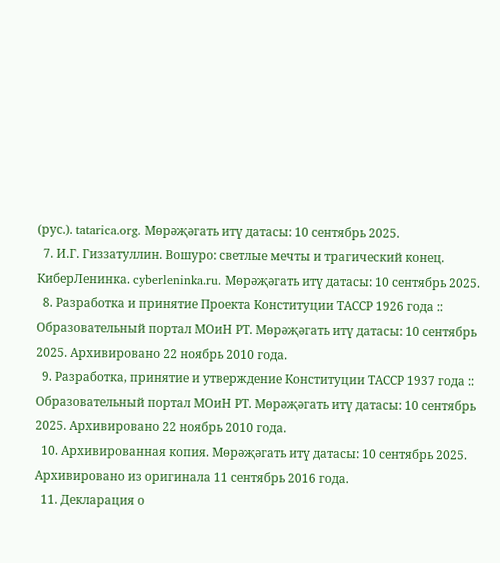(рус.). tatarica.org. Мөрәҗәгать итү датасы: 10 сентябрь 2025.
  7. И.Г. Гиззатуллин. Вошуро: светлые мечты и трагический конец. КиберЛенинка. cyberleninka.ru. Мөрәҗәгать итү датасы: 10 сентябрь 2025.
  8. Разработка и принятие Проекта Конституции ТАССР 1926 года :: Образовательный портал МОиН РТ. Мөрәҗәгать итү датасы: 10 сентябрь 2025. Архивировано 22 ноябрь 2010 года.
  9. Разработка, принятие и утверждение Конституции ТАССР 1937 года :: Образовательный портал МОиН РТ. Мөрәҗәгать итү датасы: 10 сентябрь 2025. Архивировано 22 ноябрь 2010 года.
  10. Архивированная копия. Мөрәҗәгать итү датасы: 10 сентябрь 2025. Архивировано из оригинала 11 сентябрь 2016 года.
  11. Декларация о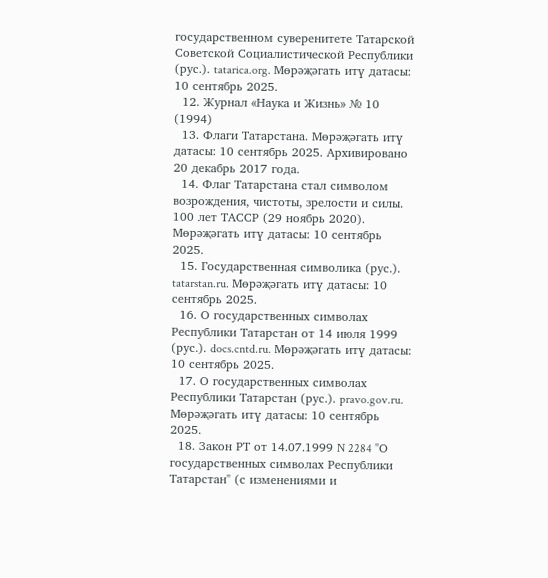государственном суверенитете Татарской Советской Социалистической Республики (рус.). tatarica.org. Мөрәҗәгать итү датасы: 10 сентябрь 2025.
  12. Журнал «Наука и Жизнь» № 10 (1994)
  13. Флаги Татарстана. Мөрәҗәгать итү датасы: 10 сентябрь 2025. Архивировано 20 декабрь 2017 года.
  14. Флаг Татарстана стал символом возрождения, чистоты, зрелости и силы. 100 лет ТАССР (29 ноябрь 2020). Мөрәҗәгать итү датасы: 10 сентябрь 2025.
  15. Государственная символика (рус.). tatarstan.ru. Мөрәҗәгать итү датасы: 10 сентябрь 2025.
  16. О государственных символах Республики Татарстан от 14 июля 1999 (рус.). docs.cntd.ru. Мөрәҗәгать итү датасы: 10 сентябрь 2025.
  17. О государственных символах Республики Татарстан (рус.). pravo.gov.ru. Мөрәҗәгать итү датасы: 10 сентябрь 2025.
  18. Закон РТ от 14.07.1999 N 2284 "О государственных символах Республики Татарстан" (с изменениями и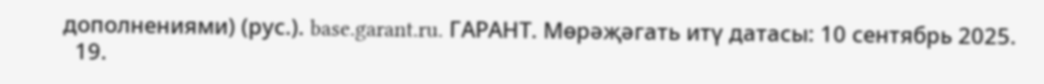дополнениями) (рус.). base.garant.ru. ГАРАНТ. Мөрәҗәгать итү датасы: 10 сентябрь 2025.
  19.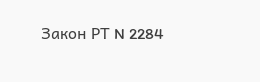Закон РТ N 2284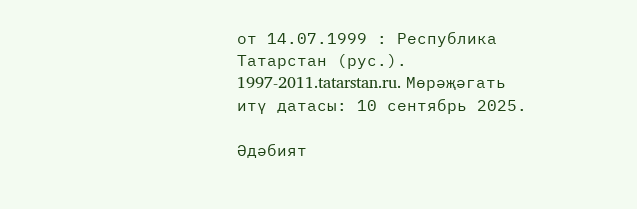от 14.07.1999 : Республика Татарстан (рус.). 1997-2011.tatarstan.ru. Мөрәҗәгать итү датасы: 10 сентябрь 2025.

Әдәбият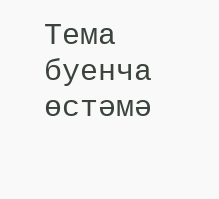Тема буенча өстәмә